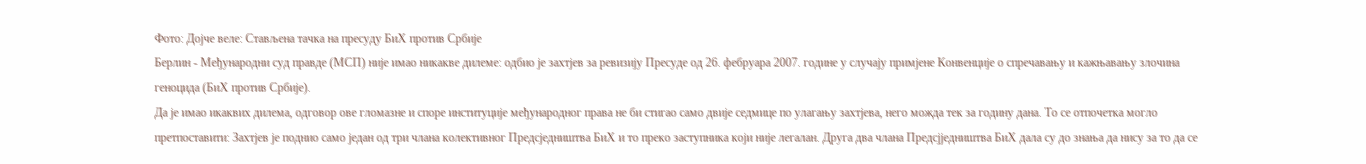Фото: Дојче веле: Стављена тачка на пресуду БиХ против Србије
Берлин - Међународни суд правде (МСП) није имао никакве дилеме: одбио је захтјев за ревизију Пресуде од 26. фебруара 2007. године у случају примјене Конвенције о спречавању и кажњавању злочина геноцида (БиХ против Србије).
Да је имао икаквих дилема, одговор ове гломазне и споре институције међународног права не би стигао само двије седмице по улагању захтјева, него можда тек за годину дана. То се отпочетка могло претпоставити: Захтјев је поднио само један од три члана колективног Предсједништва БиХ и то преко заступника који није легалан. Друга два члана Предсјједништва БиХ дала су до знања да нису за то да се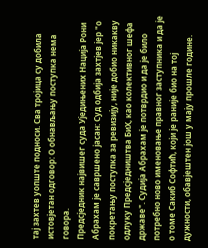тај захтев уопште подноси. Сва тројица су добила истовјетан одговор: О обнављању поступка нема говора.
Предсједник највишег суда Уједињених Нација Рони Абрахам је савршено јасан: Суд одбија захтјев јер "о покретању поступка за ревизију, није добио никакву одлуку Предсједништва БиХ, као колективног шефа државе". Судија Абрахам је потврдио и да је било потребно ново именовање правног заступника и да је о томе Сакиб Софтић, који је раније био на тој дужности, обавјештен још у мају прошле године.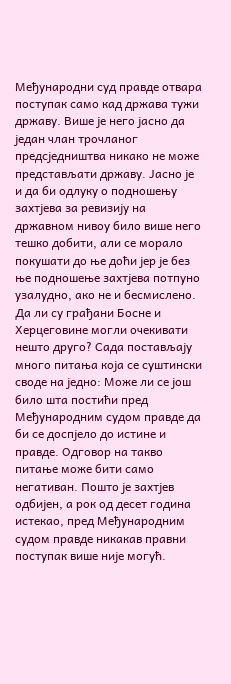Међународни суд правде отвара поступак само кад држава тужи државу. Више је него јасно да један члан трочланог предсједништва никако не може представљати државу. Јасно је и да би одлуку о подношењу захтјева за ревизију на државном нивоу било више него тешко добити, али се морало покушати до ње доћи јер је без ње подношење захтјева потпуно узалудно, ако не и бесмислено.
Да ли су грађани Босне и Херцеговине могли очекивати нешто друго? Сада постављају много питања која се суштински своде на једно: Може ли се још било шта постићи пред Међународним судом правде да би се доспјело до истине и правде. Одговор на такво питање може бити само негативан. Пошто је захтјев одбијен, а рок од десет година истекао, пред Међународним судом правде никакав правни поступак више није могућ.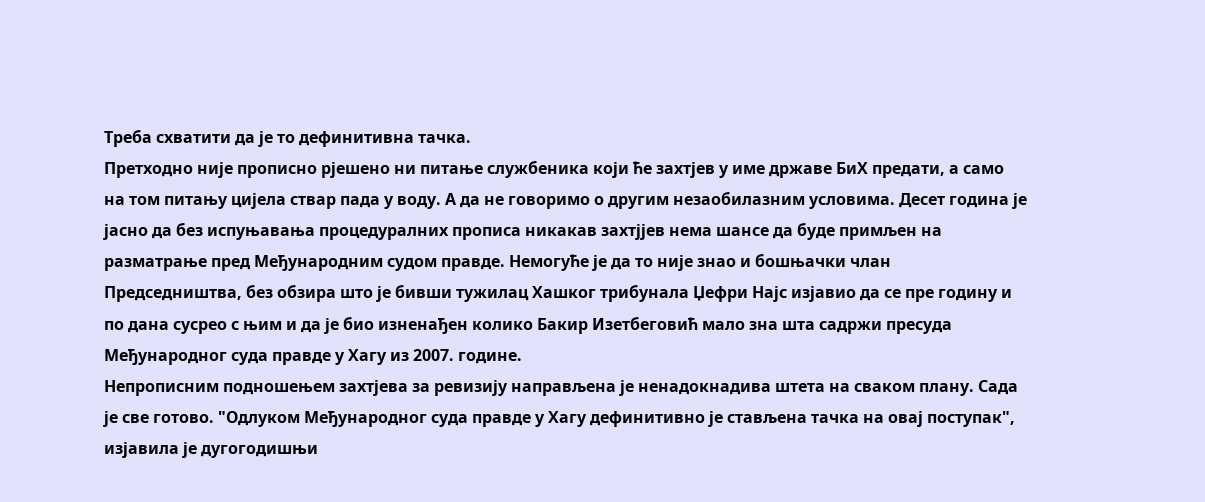Треба схватити да је то дефинитивна тачка.
Претходно није прописно рјешено ни питање службеника који ће захтјев у име државе БиХ предати, а само на том питању цијела ствар пада у воду. А да не говоримо о другим незаобилазним условима. Десет година је јасно да без испуњавања процедуралних прописа никакав захтјјев нема шансе да буде примљен на разматрање пред Међународним судом правде. Немогуће је да то није знао и бошњачки члан Председништва, без обзира што је бивши тужилац Хашког трибунала Џефри Најс изјавио да се пре годину и по дана сусрео с њим и да је био изненађен колико Бакир Изетбеговић мало зна шта садржи пресуда Међународног суда правде у Хагу из 2007. године.
Непрописним подношењем захтјева за ревизију направљена је ненадокнадива штета на сваком плану. Сада је све готово. "Одлуком Међународног суда правде у Хагу дефинитивно је стављена тачка на овај поступак", изјавила је дугогодишњи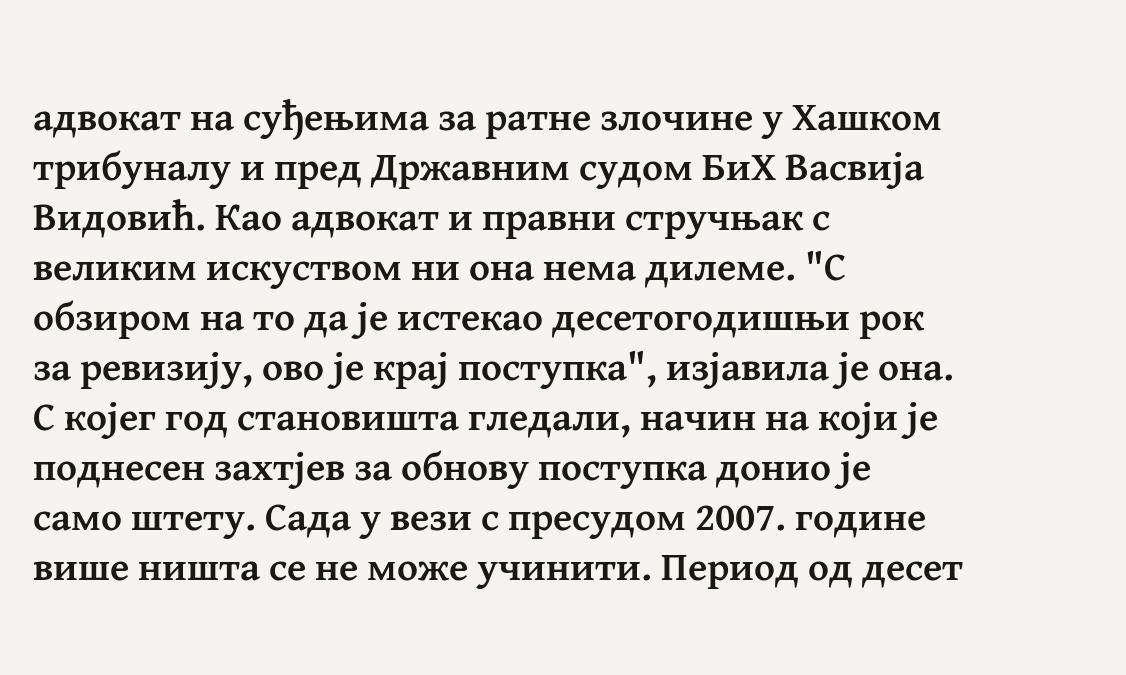адвокат на суђењима за ратне злочине у Хашком трибуналу и пред Државним судом БиХ Васвија Видовић. Као адвокат и правни стручњак с великим искуством ни она нема дилеме. "С обзиром на то да је истекао десетогодишњи рок за ревизију, ово је крај поступка", изјавила је она.
С којег год становишта гледали, начин на који је поднесен захтјев за обнову поступка донио је само штету. Сада у вези с пресудом 2007. године више ништа се не може учинити. Период од десет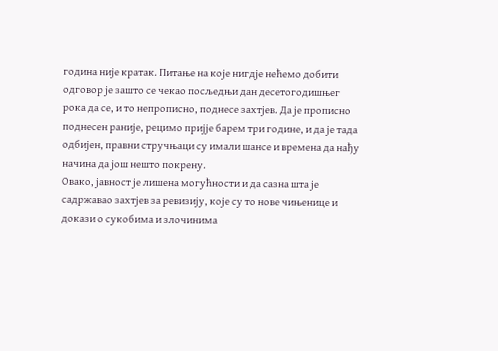година није кратак. Питање на које нигдје нећемо добити одговор је зашто се чекао посљедњи дан десетогодишњег рока да се, и то непрописно, поднесе захтјев. Да је прописно поднесен раније, рецимо пријје барем три године, и да је тада одбијен, правни стручњаци су имали шансе и времена да нађу начина да још нешто покрену.
Овако, јавност је лишена могућности и да сазна шта је садржавао захтјев за ревизију, које су то нове чињенице и докази о сукобима и злочинима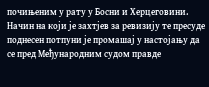почињеним у рату у Босни и Херцеговини. Начин на који је захтјев за ревизију те пресуде поднесен потпуни је промашај у настојању да се пред Међународним судом правде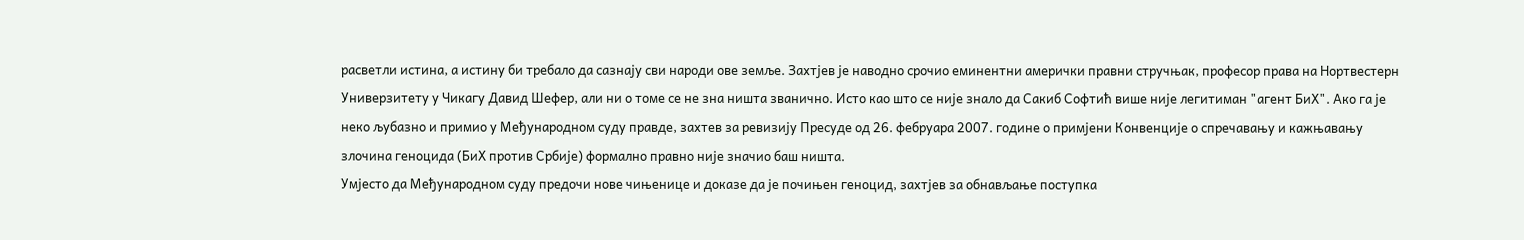расветли истина, а истину би требало да сазнају сви народи ове земље. Захтјев је наводно срочио еминентни амерички правни стручњак, професор права на Нортвестерн Универзитету у Чикагу Давид Шефер, али ни о томе се не зна ништа званично. Исто као што се није знало да Сакиб Софтић више није легитиман "агент БиХ". Ако га је неко љубазно и примио у Међународном суду правде, захтев за ревизију Пресуде од 26. фебруара 2007. године о примјени Конвенције о спречавању и кажњавању злочина геноцида (БиХ против Србије) формално правно није значио баш ништа.
Умјесто да Међународном суду предочи нове чињенице и доказе да је почињен геноцид, захтјев за обнављање поступка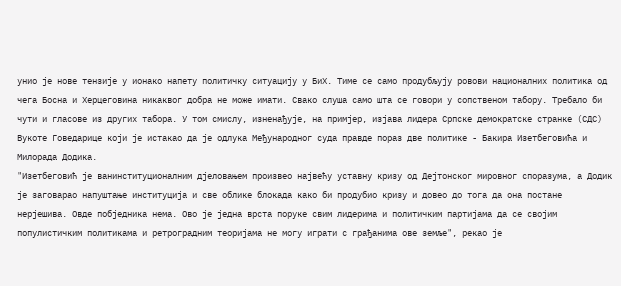унио је нове тензије у ионако напету политичку ситуацију у БиХ. Тиме се само продубљују ровови националних политика од чега Босна и Херцеговина никаквог добра не може имати. Свако слуша само шта се говори у сопственом табору. Требало би чути и гласове из других табора. У том смислу, изненађује, на примјер, изјава лидера Српске демократске странке (СДС) Вукоте Говедарице који је истакао да је одлука Међународног суда правде пораз две политике - Бакира Изетбеговића и Милорада Додика.
"Изетбеговић је ванинституционалним дјеловањем произвео највећу уставну кризу од Дејтонског мировног споразума, а Додик је заговарао напуштање институција и све облике блокада како би продубио кризу и довео до тога да она постане нерјешива. Овде побједника нема. Ово је једна врста поруке свим лидерима и политичким партијама да се својим популистичким политикама и ретроградним теоријама не могу играти с грађанима ове земље", рекао је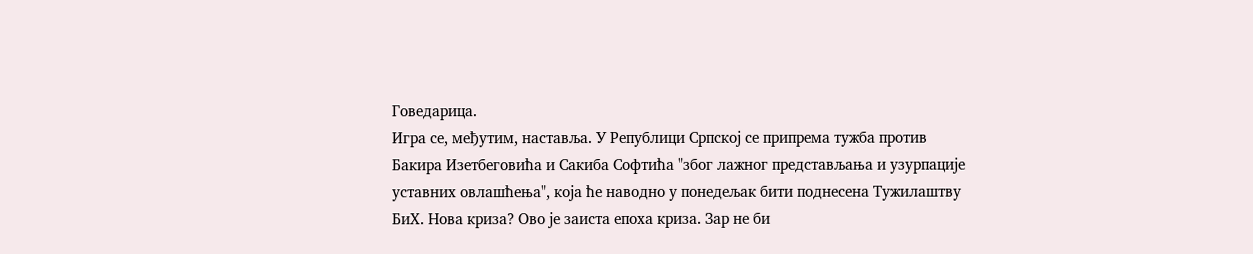Говедарица.
Игра се, међутим, наставља. У Републици Српској се припрема тужба против Бакира Изетбеговића и Сакиба Софтића "због лажног представљања и узурпације уставних овлашћења", која ће наводно у понедељак бити поднесена Тужилаштву БиХ. Нова криза? Ово је заиста епоха криза. Зар не би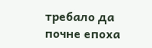требало да почне епоха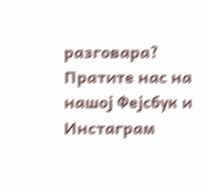разговара?
Пратите нас на нашој Фејсбук и Инстаграм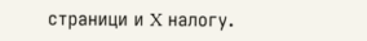страници и X налогу.